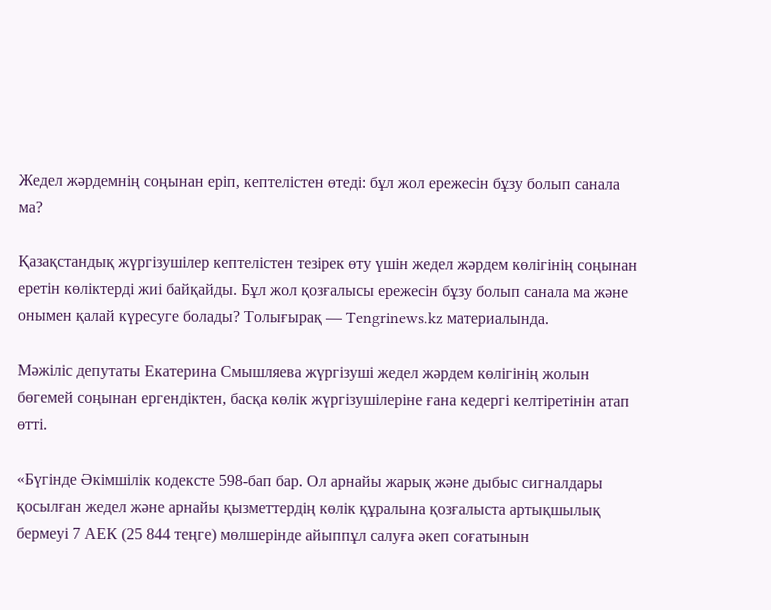Жедел жәрдемнің соңынан еріп, кептелістен өтеді: бұл жол ережесін бұзу болып санала ма?

Қазақстандық жүргізушілер кептелістен тезірек өту үшін жедел жәрдем көлігінің соңынан еретін көліктерді жиі байқайды. Бұл жол қозғалысы ережесін бұзу болып санала ма және онымен қалай күресуге болады? Толығырақ — Tengrinews.kz материалында.

Мәжіліс депутаты Екатерина Смышляева жүргізуші жедел жәрдем көлігінің жолын бөгемей соңынан ергендіктен, басқа көлік жүргізушілеріне ғана кедергі келтіретінін атап өтті.

«Бүгінде Әкімшілік кодексте 598-бап бар. Ол арнайы жарық және дыбыс сигналдары қосылған жедел және арнайы қызметтердің көлік құралына қозғалыста артықшылық бермеуі 7 АЕК (25 844 теңге) мөлшерінде айыппұл салуға әкеп соғатынын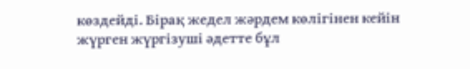көздейді. Бірақ жедел жәрдем көлігінен кейін жүрген жүргізуші әдетте бұл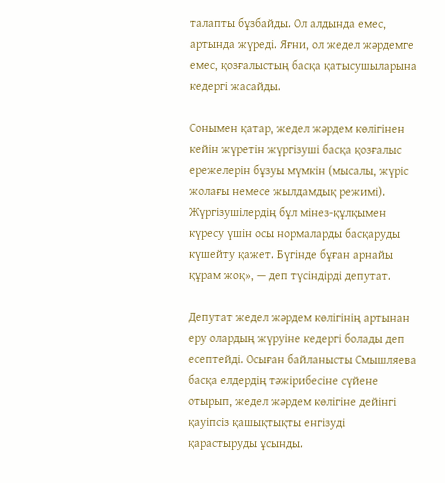талапты бұзбайды. Ол алдында емес, артында жүреді. Яғни, ол жедел жәрдемге емес, қозғалыстың басқа қатысушыларына кедергі жасайды.

Сонымен қатар, жедел жәрдем көлігінен кейін жүретін жүргізуші басқа қозғалыс ережелерін бұзуы мүмкін (мысалы, жүріс жолағы немесе жылдамдық режимі). Жүргізушілердің бұл мінез-құлқымен күресу үшін осы нормаларды басқаруды күшейту қажет. Бүгінде бұған арнайы құрам жоқ», — деп түсіндірді депутат.

Депутат жедел жәрдем көлігінің артынан еру олардың жүруіне кедергі болады деп есептейді. Осыған байланысты Смышляева басқа елдердің тәжірибесіне сүйене отырып, жедел жәрдем көлігіне дейінгі қауіпсіз қашықтықты енгізуді қарастыруды ұсынды.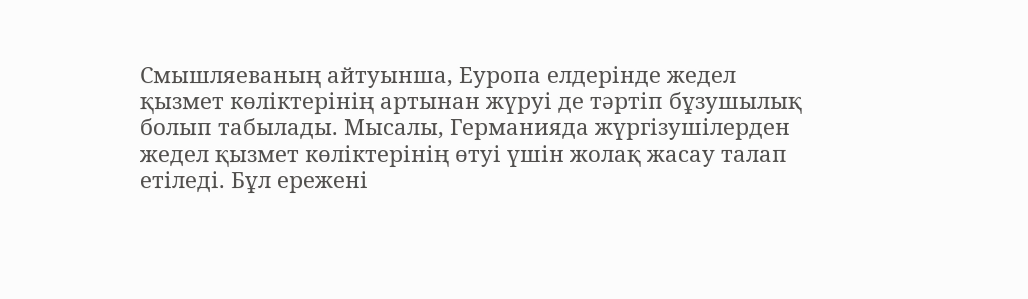Смышляеваның айтуынша, Еуропа елдерінде жедел қызмет көліктерінің артынан жүруі де тәртіп бұзушылық болып табылады. Мысалы, Германияда жүргізушілерден жедел қызмет көліктерінің өтуі үшін жолақ жасау талап етіледі. Бұл ережені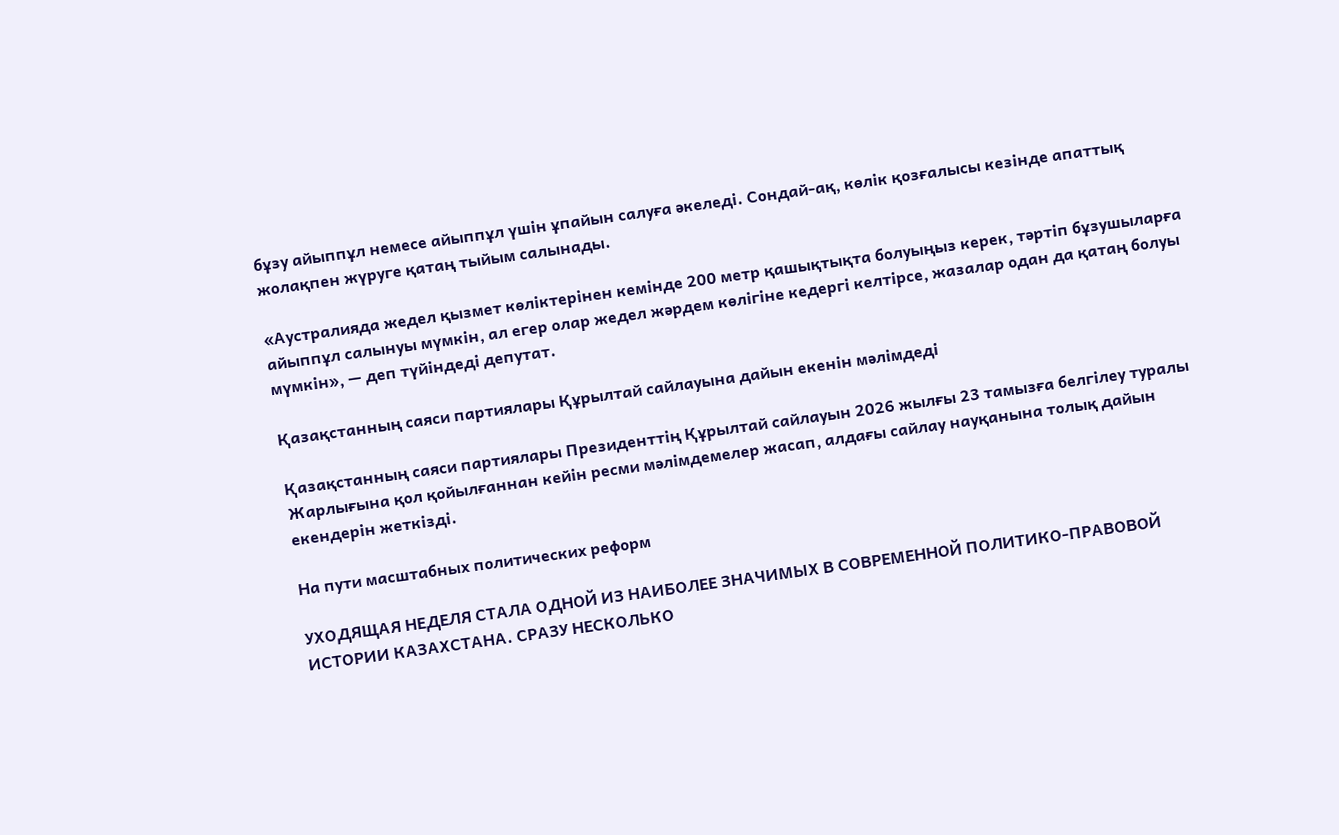бұзу айыппұл немесе айыппұл үшін ұпайын салуға әкеледі. Сондай-ақ, көлік қозғалысы кезінде апаттық жолақпен жүруге қатаң тыйым салынады.

«Аустралияда жедел қызмет көліктерінен кемінде 200 метр қашықтықта болуыңыз керек, тәртіп бұзушыларға айыппұл салынуы мүмкін, ал егер олар жедел жәрдем көлігіне кедергі келтірсе, жазалар одан да қатаң болуы мүмкін», — деп түйіндеді депутат.

Қазақстанның саяси партиялары Құрылтай сайлауына дайын екенін мәлімдеді

Қазақстанның саяси партиялары Президенттің Құрылтай сайлауын 2026 жылғы 23 тамызға белгілеу туралы Жарлығына қол қойылғаннан кейін ресми мәлімдемелер жасап, алдағы сайлау науқанына толық дайын екендерін жеткізді.

На пути масштабных политических реформ

УХОДЯЩАЯ НЕДЕЛЯ СТАЛА ОДНОЙ ИЗ НАИБОЛЕЕ ЗНАЧИМЫХ В СОВРЕМЕННОЙ ПОЛИТИКО-ПРАВОВОЙ ИСТОРИИ КАЗАХСТАНА. СРАЗУ НЕСКОЛЬКО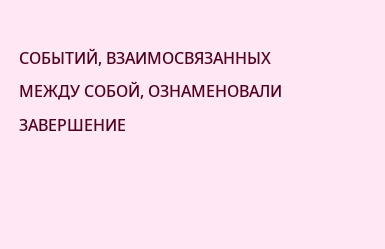СОБЫТИЙ, ВЗАИМОСВЯЗАННЫХ МЕЖДУ СОБОЙ, ОЗНАМЕНОВАЛИ ЗАВЕРШЕНИЕ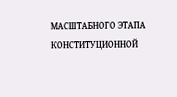МАСШТАБНОГО ЭТАПА КОНСТИТУЦИОННОЙ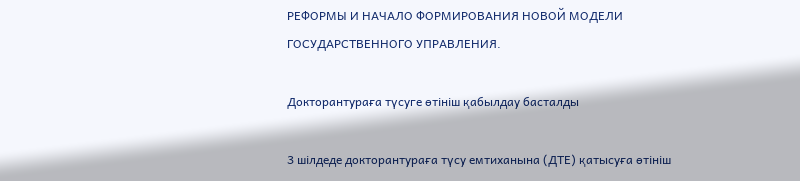РЕФОРМЫ И НАЧАЛО ФОРМИРОВАНИЯ НОВОЙ МОДЕЛИ ГОСУДАРСТВЕННОГО УПРАВЛЕНИЯ.

Докторантураға түсуге өтініш қабылдау басталды

3 шілдеде докторантураға түсу емтиханына (ДТЕ) қатысуға өтініш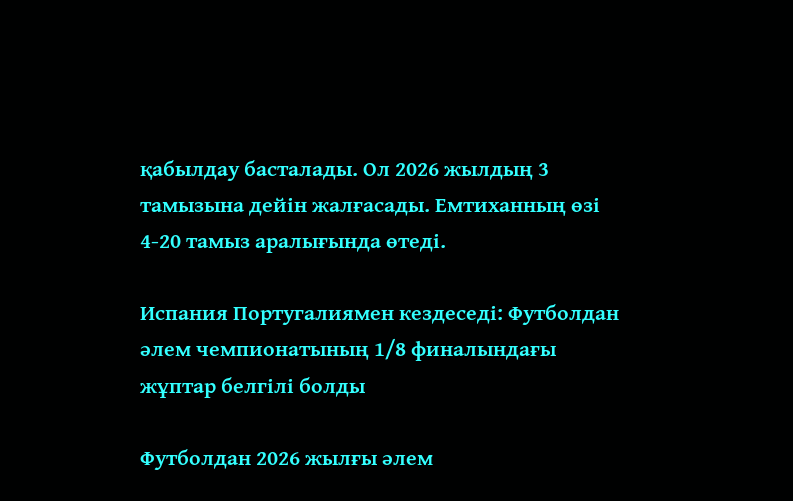қабылдау басталады. Ол 2026 жылдың 3 тамызына дейін жалғасады. Емтиханның өзі 4-20 тамыз аралығында өтеді.

Испания Португалиямен кездеседі: Футболдан әлем чемпионатының 1/8 финалындағы жұптар белгілі болды

Футболдан 2026 жылғы әлем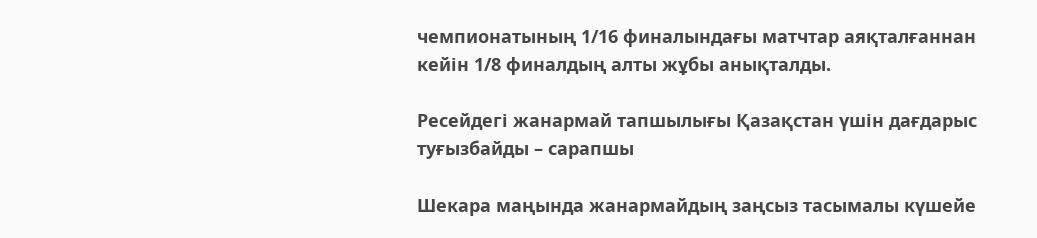чемпионатының 1/16 финалындағы матчтар аяқталғаннан кейін 1/8 финалдың алты жұбы анықталды.

Ресейдегі жанармай тапшылығы Қазақстан үшін дағдарыс туғызбайды – сарапшы

Шекара маңында жанармайдың заңсыз тасымалы күшейе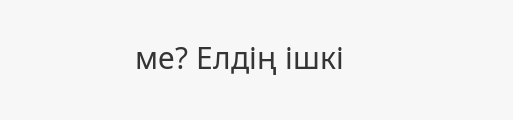ме? Елдің ішкі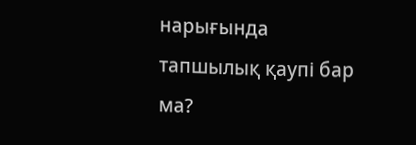нарығында тапшылық қаупі бар ма?